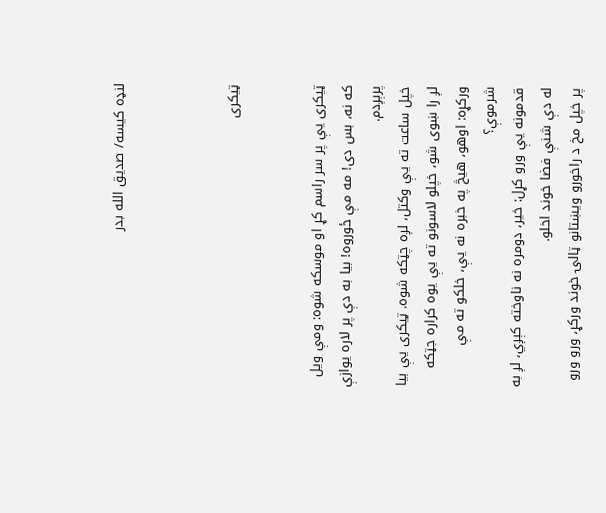لنډه کیسه/ صديق الله بدر



ټيکری


ټيکری يې پر سر راسم کړ او موسکه شوه: ومې ویل که نه، بس دی! مه مې ځوروه! بیا به دې پر لاره یوازې پرېږدم.
خپل ساعت ته يې وکتل، لږه چټکه شوه. ټيکری يې بیا لږ را ښوی شو، خپلو لاسونو ته يې یوه کراره جټکه ورکړه: اوهو، هیڅ په خبره نه يې، خلکو ته مې شرموې؟
قدمونه يې ورو کړل: خير، دومره نه ناوخته کېږي، لږ به له دې شنې فضا خوند اخلو.
پر خپل مخ د راخورو ويښتانو ټالۍ خوند ورکړ، ورو ورو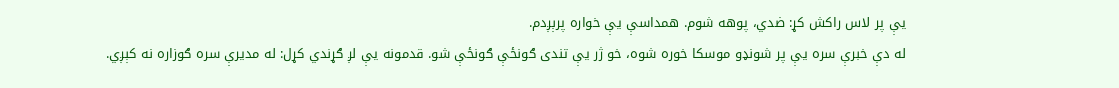يې پر لاس راکش کړ: ضدي، پوهه شوم. همداسې يې خواره پرېږدم.
له دې خبرې سره يې پر شونډو موسکا خوره شوه، خو ژر يې تندی ګونځې ګونځې شو. قدمونه يې لږ ګړندي کړل: له مديرې سره ګوزاره نه کېږي.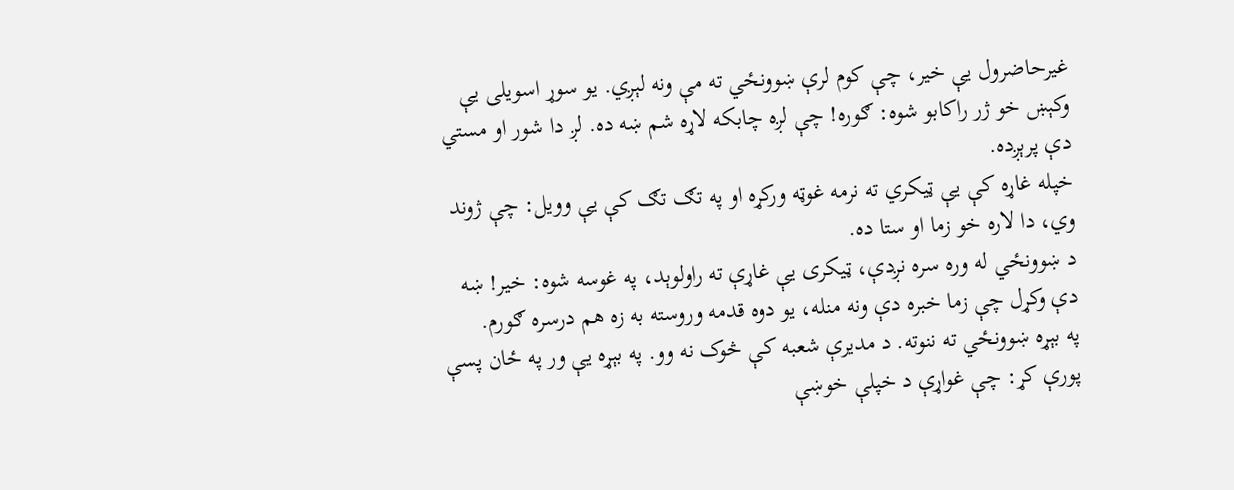غیرحاضرول يې خیر، چې کوم لرې ښوونځي ته مې ونه لېږي. یو سوړ اسویلی يې وکېښ خو ژر راکابو شوه: ګوره! چې لږه چابکه لاړه شم ښه ده. لږ دا شور او مستي دې پرېږده.
خپله غاړه کې يې ټيکري ته نرمه غوټه ورکړه او په تګ تګ کې يې وويل: چې ژوند وي، دا لاره خو زما او ستا ده.
د ښوونځي له وره سره نږدې، ټيکری يې غاړې ته راولوېد، په غوسه شوه: خیر! ښه دې وکړل چې زما خبره دې ونه منله، یو دوه قدمه وروسته به زه هم درسره ګورم.
په بېړه ښوونځي ته ننوته. د مدیرې شعبه کې څوک نه وو. په بېړه يې ور په ځان پسې پورې کړ: چې غواړې د خپلې خوښې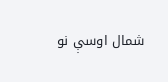شمال اوسې نو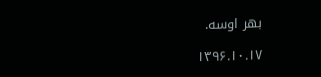بهر اوسه.

۱۳۹۶.۱۰.۱۷